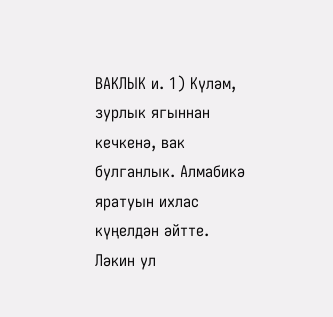ВАКЛЫК и. 1) Күләм, зурлык ягыннан кечкенә, вак булганлык. Алмабикә яратуын ихлас күңелдән әйтте. Ләкин ул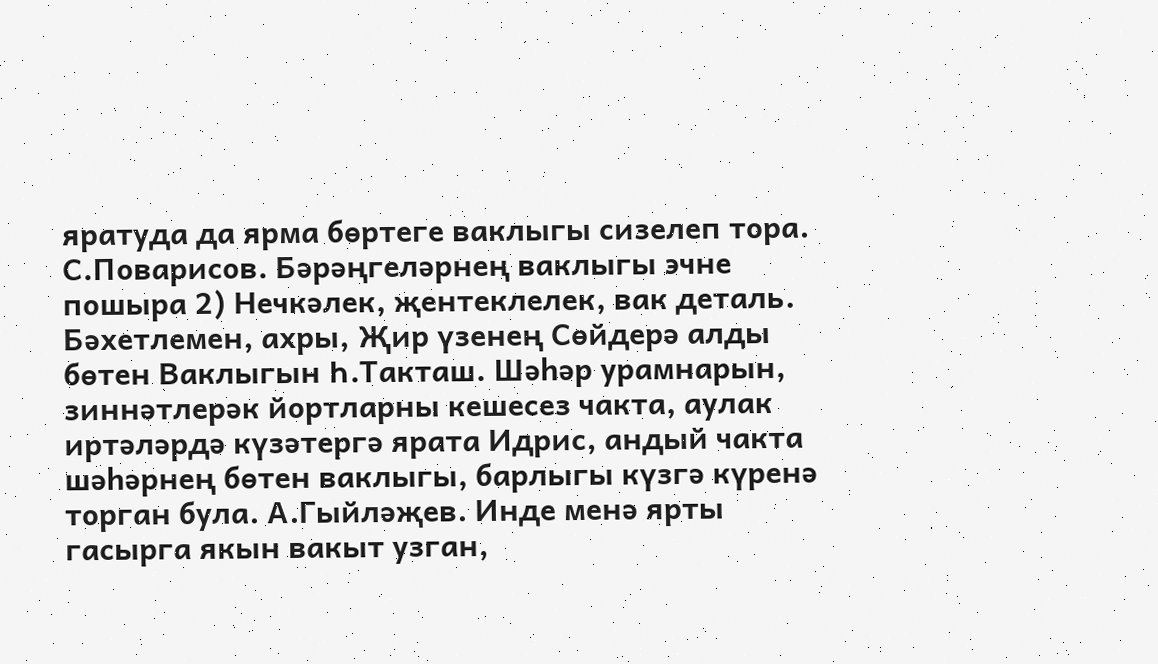яратуда да ярма бөртеге ваклыгы сизелеп тора. С.Поварисов. Бәрәңгеләрнең ваклыгы эчне пошыра 2) Нечкәлек, җентеклелек, вак деталь. Бәхетлемен, ахры, Җир үзенең Сөйдерә алды бөтен Ваклыгын Һ.Такташ. Шәһәр урамнарын, зиннәтлерәк йортларны кешесез чакта, аулак иртәләрдә күзәтергә ярата Идрис, андый чакта шәһәрнең бөтен ваклыгы, барлыгы күзгә күренә торган була. А.Гыйләҗев. Инде менә ярты гасырга якын вакыт узган,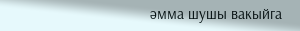әмма шушы вакыйга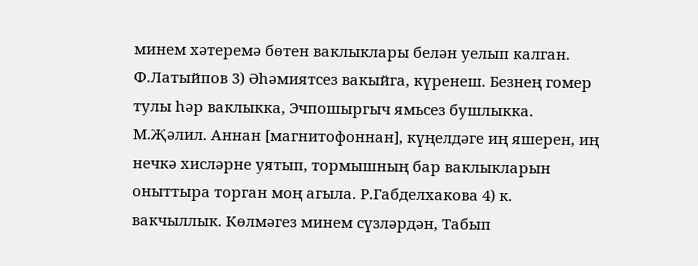минем хәтеремә бөтен ваклыклары белән уелып калган. Ф.Латыйпов 3) Әһәмиятсез вакыйга, күренеш. Безнең гомер тулы һәр ваклыкка, Эчпошыргыч ямьсез бушлыкка. М.Җәлил. Аннан [магнитофоннан], күңелдәге иң яшерен, иң нечкә хисләрне уятып, тормышның бар ваклыкларын оныттыра торган моң агыла. Р.Габделхакова 4) к. вакчыллык. Көлмәгез минем сүзләрдән, Табып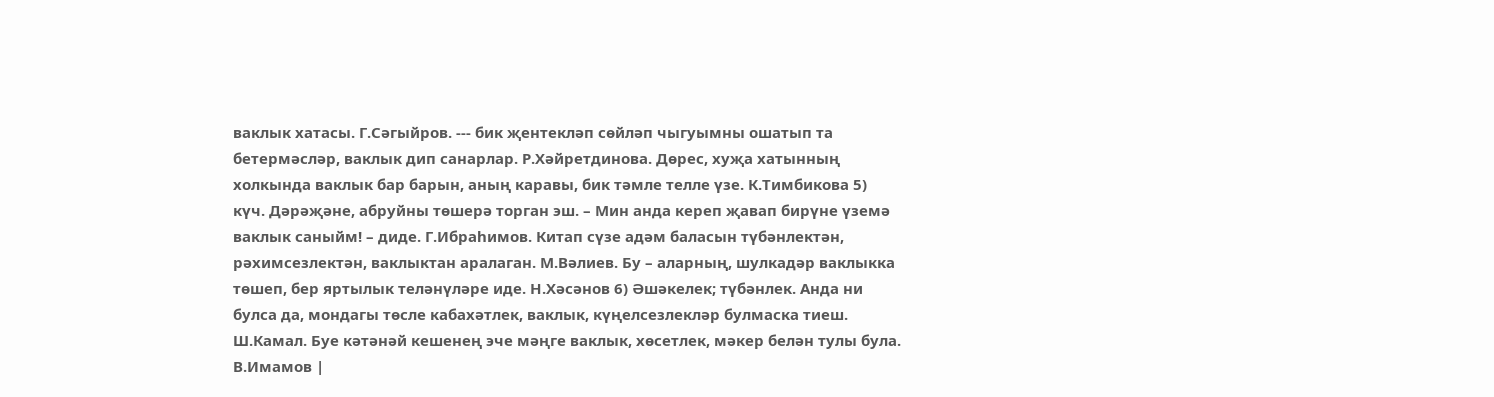ваклык хатасы. Г.Сәгыйров. --- бик җентекләп сөйләп чыгуымны ошатып та бетермәсләр, ваклык дип санарлар. Р.Хәйретдинова. Дөрес, хуҗа хатынның холкында ваклык бар барын, аның каравы, бик тәмле телле үзе. К.Тимбикова 5) күч. Дәрәҗәне, абруйны төшерә торган эш. – Мин анда кереп җавап бирүне үземә ваклык саныйм! – диде. Г.Ибраһимов. Китап сүзе адәм баласын түбәнлектән, рәхимсезлектән, ваклыктан аралаган. М.Вәлиев. Бу – аларның, шулкадәр ваклыкка төшеп, бер яртылык теләнүләре иде. Н.Хәсәнов 6) Әшәкелек; түбәнлек. Анда ни булса да, мондагы төсле кабахәтлек, ваклык, күңелсезлекләр булмаска тиеш. Ш.Камал. Буе кәтәнәй кешенең эче мәңге ваклык, хөсетлек, мәкер белән тулы була. В.Имамов |